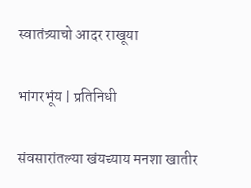स्वातंत्र्याचो आदर राखूया

भांगरभूंय | प्रतिनिधी

संवसारांतल्या खंयच्याय मनशा खातीर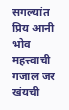सगल्यांत प्रिय आनी भोव महत्त्वाची गजाल जर खंयची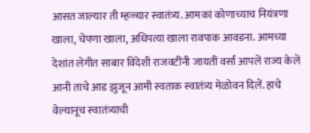आसत जाल्यार ती म्हळ्यार स्वातंत्र्य. आमकां कोणाच्याच नियंत्रणा खाला, चेपणा खाला, अधिपत्या खाला रावपाक आवडना. आमच्या देशांत लेगीत साबार विदेशी राजवटींनी जायतीं वर्सां आपलें राज्य केलें आनी ताचे आड झुजून आमी स्वताक स्वातंत्र्य मेळोवन दिलें. हाचे वेल्यानूच स्वातंत्र्याची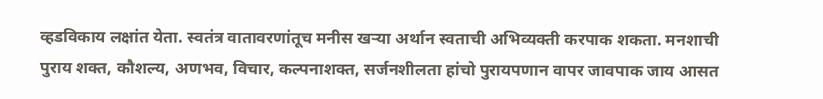व्हडविकाय लक्षांत येता. स्वतंत्र वातावरणांतूच मनीस खर्‍या अर्थान स्वताची अभिव्यक्ती करपाक शकता. मनशाची पुराय शक्त, कौशल्य, अणभव, विचार, कल्पनाशक्त, सर्जनशीलता हांचो पुरायपणान वापर जावपाक जाय आसत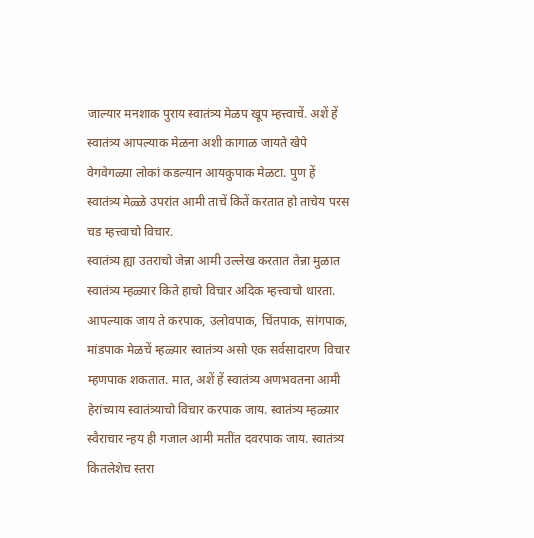जाल्यार मनशाक पुराय स्वातंत्र्य मेळप खूप म्हत्त्वाचें. अशें हें स्वातंत्र्य आपल्याक मेळना अशी कागाळ जायते खेपे वेगवेगळ्या लोकां कडल्यान आयकुपाक मेळटा. पुण हें स्वातंत्र्य मेळ्ळे उपरांत आमी ताचें कितें करतात हो ताचेय परस चड म्हत्त्वाचो विचार.
स्वातंत्र्य ह्या उतराचो जेन्ना आमी उल्लेख करतात तेन्ना मुळात स्वातंत्र्य म्हळ्यार किते हाचो विचार अदिक म्हत्त्वाचो थारता. आपल्याक जाय ते करपाक, उलोवपाक, चिंतपाक, सांगपाक, मांडपाक मेळचें म्हळ्यार स्वातंत्र्य असो एक सर्वसादारण विचार म्हणपाक शकतात. मात, अशें हें स्वातंत्र्य अणभवतना आमी हेरांच्याय स्वातंत्र्याचो विचार करपाक जाय. स्वातंत्र्य म्हळ्यार स्वैराचार न्हय ही गजाल आमी मतींत दवरपाक जाय. स्वातंत्र्य कितलेशेच स्तरा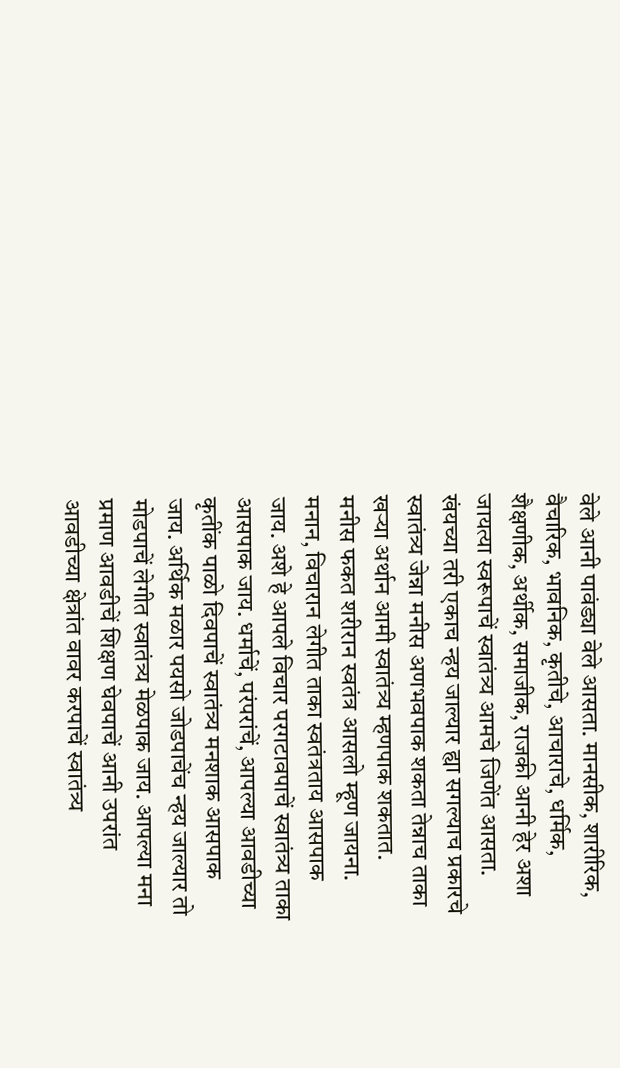वेले आनी पावंड्या वेले आसता. मानसीक, शारीरिक, वैचारिक, भावनिक, कृतीचे, आचाराचे, धर्मिक, शैक्षणीक, अर्थीक, समाजीक, राजकी आनी हेर अशा जायत्या स्वरूपाचें स्वातंत्र्य आमचे जिणेंत आसता. खंयच्या तरी एकाच न्हय जाल्यार ह्या सगल्याच प्रकारचे स्वातंत्र्य जेन्ना मनीस अणभवपाक शकता तेन्नाच ताका खर्‍या अर्थान आमी स्वातंत्र्य म्हणपाक शकतात.
मनीस फकत शरीरान स्वतंत्र आसलो म्हूण जायना. मनान, विचारान लेगीत ताका स्वतंत्रताय आसपाक जाय. अशे हे आपले विचार परगटावपाचें स्वातंत्र्य ताका आसपाक जाय. धर्माचें, परंपरांचें, आपल्या आवडीच्या कृतींक पाळो दिवपाचें स्वातंत्र्य मनशाक आसपाक जाय. अर्थिक मळार पयसो जोडपाचेंच न्हय जाल्यार तो मोडपाचें लेगीत स्वातंत्र्य मेळपाक जाय. आपल्या मना प्रमाण आवडीचें शिक्षण घेवपाचें आनी उपरांत आवडीच्या क्षेत्रांत वावर करपाचें स्वातंत्र्य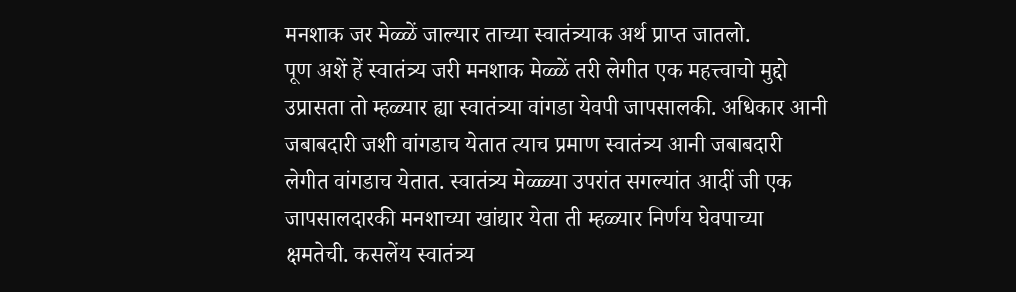मनशाक जर मेळ्ळें जाल्यार ताच्या स्वातंत्र्याक अर्थ प्राप्त जातलो.
पूण अशें हें स्वातंत्र्य जरी मनशाक मेळ्ळें तरी लेगीत एक महत्त्वाचो मुद्दो उप्रासता तो म्हळ्यार ह्या स्वातंत्र्या वांगडा येवपी जापसालकी. अधिकार आनी जबाबदारी जशी वांगडाच येतात त्याच प्रमाण स्वातंत्र्य आनी जबाबदारी लेगीत वांगडाच येतात. स्वातंत्र्य मेळ्ळ्या उपरांत सगल्यांत आदीं जी एक जापसालदारकी मनशाच्या खांद्यार येता ती म्हळ्यार निर्णय घेवपाच्या क्षमतेची. कसलेंय स्वातंत्र्य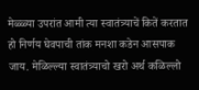मेळ्ळ्या उपरांत आमी त्या स्वातंत्र्याचें कितें करतात हो निर्णय घेवपाची तांक मनशा कडेन आसपाक जाय. मेळिल्ल्या स्वातंत्र्याचो खरो अर्थ कळिल्लो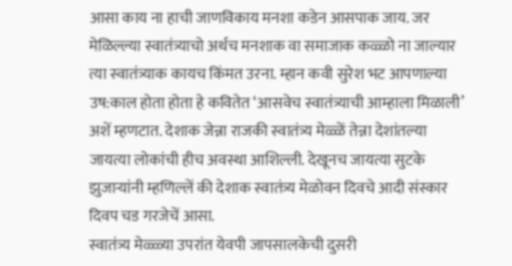आसा काय ना हाची जाणविकाय मनशा कडेन आसपाक जाय. जर मेळिल्ल्या स्वातंत्र्याचो अर्थच मनशाक वा समाजाक कळ्ळो ना जाल्यार त्या स्वातंत्र्याक कायच किंमत उरना. म्हान कवी सुरेश भट आपणाल्या उष:काल होता होता हे कवितेत ‘आसवेच स्वातंत्र्याची आम्हाला मिळाली’ अशें म्हणटात. देशाक जेन्ना राजकी स्वातंत्र्य मेळ्ळें तेन्ना देशांतल्या जायत्या लोकांची हीच अवस्था आशिल्ली. देखूनच जायत्या सुटके झुजार्‍यांनी म्हणिल्लें की देशाक स्वातंत्र्य मेळोवन दिवचे आदी संस्कार दिवप चड गरजेचें आसा.
स्वातंत्र्य मेळ्ळ्या उपरांत येवपी जापसालकेची दुसरी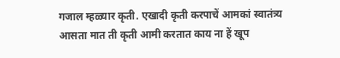गजाल म्हळ्यार कृती. एखादी कृती करपाचें आमकां स्वातंत्र्य आसता मात ती कृती आमी करतात काय ना हें खूप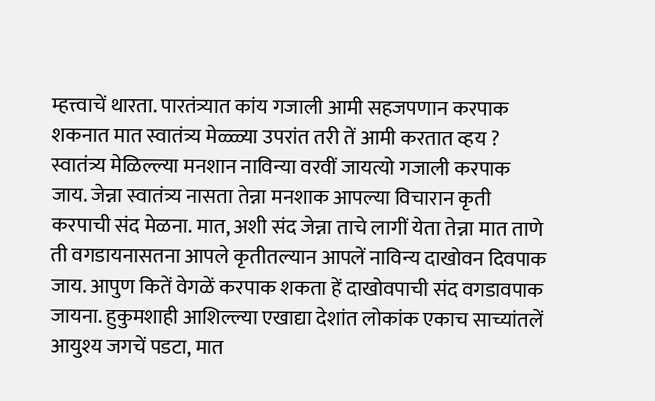म्हत्त्वाचें थारता. पारतंत्र्यात कांय गजाली आमी सहजपणान करपाक शकनात मात स्वातंत्र्य मेळ्ळ्या उपरांत तरी तें आमी करतात व्हय ? स्वातंत्र्य मेळिल्ल्या मनशान नाविन्या वरवीं जायत्यो गजाली करपाक जाय. जेन्ना स्वातंत्र्य नासता तेन्ना मनशाक आपल्या विचारान कृती करपाची संद मेळना. मात, अशी संद जेन्ना ताचे लागीं येता तेन्ना मात ताणे ती वगडायनासतना आपले कृतीतल्यान आपलें नाविन्य दाखोवन दिवपाक जाय. आपुण कितें वेगळें करपाक शकता हें दाखोवपाची संद वगडावपाक जायना. हुकुमशाही आशिल्ल्या एखाद्या देशांत लोकांक एकाच साच्यांतलें आयुश्य जगचें पडटा, मात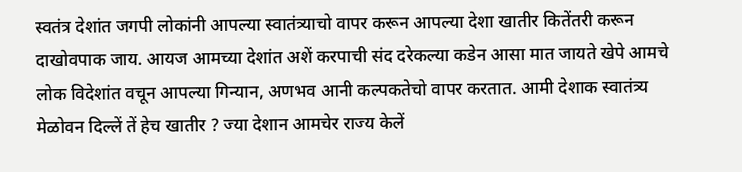स्वतंत्र देशांत जगपी लोकांनी आपल्या स्वातंत्र्याचो वापर करून आपल्या देशा खातीर कितेंतरी करून दाखोवपाक जाय. आयज आमच्या देशांत अशें करपाची संद दरेकल्या कडेन आसा मात जायते खेपे आमचे लोक विदेशांत वचून आपल्या गिन्यान, अणभव आनी कल्पकतेचो वापर करतात. आमी देशाक स्वातंत्र्य मेळोवन दिल्लें तें हेच खातीर ? ज्या देशान आमचेर राज्य केलें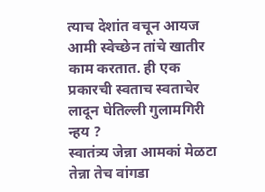त्याच देशांत वचून आयज आमी स्वेच्छेन तांचे खातीर काम करतात. ही एक प्रकारची स्वताच स्वताचेर लादून घेतिल्ली गुलामगिरी न्हय ?
स्वातंत्र्य जेन्ना आमकां मेळटा तेन्ना तेच वांगडा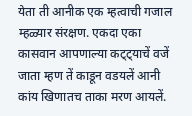येता ती आनीक एक म्हत्वाची गजाल म्हळ्यार संरक्षण. एकदा एका कासवान आपणाल्या कट्ट्याचें वजें जाता म्हण तें काडून वडयलें आनी कांय खिणातच ताका मरण आयलें.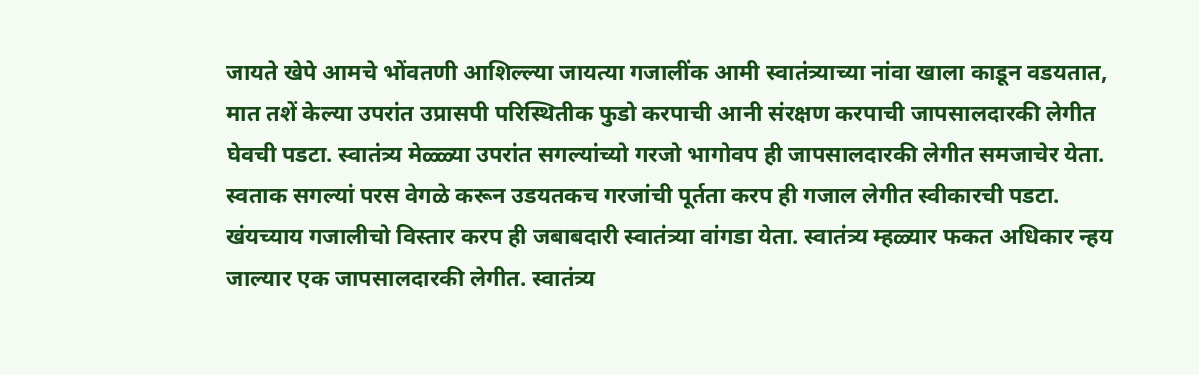जायते खेपे आमचे भोंवतणी आशिल्ल्या जायत्या गजालींक आमी स्वातंत्र्याच्या नांवा खाला काडून वडयतात, मात तशें केल्या उपरांत उप्रासपी परिस्थितीक फुडो करपाची आनी संरक्षण करपाची जापसालदारकी लेगीत घेवची पडटा. स्वातंत्र्य मेळ्ळ्या उपरांत सगल्यांच्यो गरजो भागोवप ही जापसालदारकी लेगीत समजाचेर येता. स्वताक सगल्यां परस वेगळे करून उडयतकच गरजांची पूर्तता करप ही गजाल लेगीत स्वीकारची पडटा. खंयच्याय गजालीचो विस्तार करप ही जबाबदारी स्वातंत्र्या वांगडा येता. स्वातंत्र्य म्हळ्यार फकत अधिकार न्हय जाल्यार एक जापसालदारकी लेगीत. स्वातंत्र्य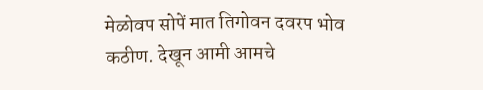मेळोवप सोपें मात तिगोवन दवरप भोव कठीण. देखून आमी आमचे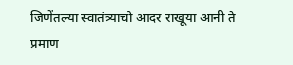जिणेंतल्या स्वातंत्र्याचो आदर राखूया आनी ते प्रमाण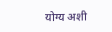योग्य अशी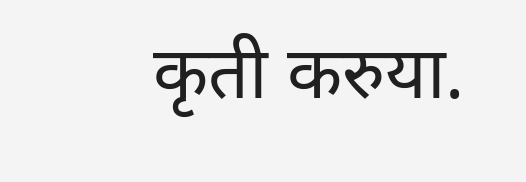कृती करुया.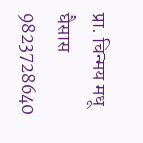प्रा. चिन्मय मधू घैसास
9823728640